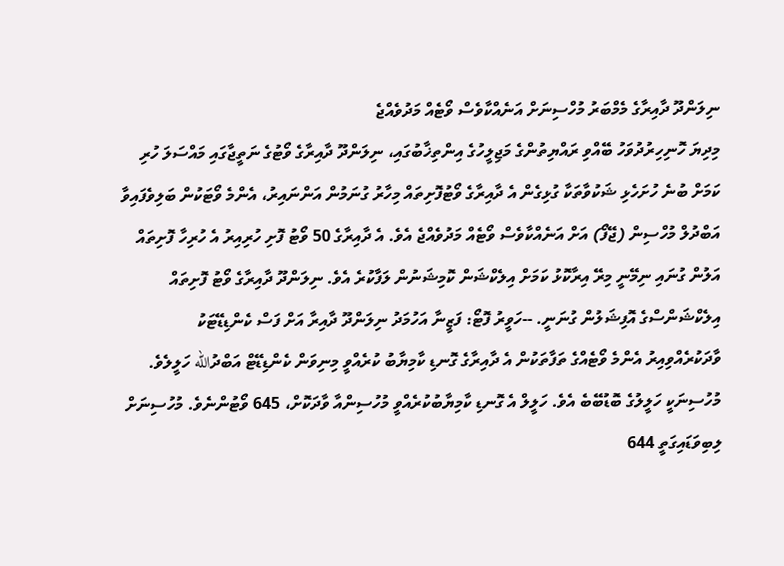ނިލަންދޫ ދާއިރާގެ މެމްބަރު މުހްސިނަށް އަނެއްކާވެސް ވޯޓެއް މަދުވެއްޖެ
މިދިޔަ ހޮނިހިރުދުވަހު ބޭއްވި ރައްޔިތުންގެ މަޖިލީހުގެ އިންތިޚާބުގައި، ނިލަންދޫ ދާއިރާގެ ވޯޓުގެ ނަތީޖާގައި މައްސަލަ ހުރި ކަމަށް ބުނެ ހުށަހެޅި ޝަކުވާތަކާ ގުޅިގެން އެ ދާއިރާގެ ވޯޓުފޮށިތައް މިހާރު ގުނަމުން އަންނައިރު، އެންމެ ވޯޓަކުން ބަލިވެފައިވާ އަބްދުލް މުހްސިން (ޖޭފޯ) އަށް އަނެއްކާވެސް ވޯޓެއް މަދުވެއްޖެ އެވެ. އެ ދާއިރާގެ 50 ވޯޓު ފޮށި ހުރިއިރު އެ ހުރިހާ ފޮށިތައް އަލުން ގުނައި ނިމޭނީ މިރޭ އިރާކޮޅު ކަމަށް އިލެކްޝަން ކޮމިޝަނުން ލަފާކުރެ އެވެ. ނިލަންދޫ ދާއިރާގެ ވޯޓު ފޮށިތައް އިލެކްޝަންސްގެ އޮފިޝަލުން ގުނަނީ. --ހަވީރު ފޮޓޯ: ފަޒީނާ އަހުމަދު ނިލަންދޫ ދާއިރާ އަށް ފަސް ކެންޑިޑޭޓަކު ވާދަކުރެއްވިއިރު އެންމެ ވޯޓެއްގެ ތަފާތަކުން އެ ދާއިރާގެ ގޮނޑި ކާމިޔާބު ކުރެއްވީ މިނިވަން ކެންޑިޑޭޓް އަބްދުالله ހަލީލެވެ. މުހުސިނަކީ ހަލީލުގެ ބޮޑުބޭބެ އެވެ. ހަލީލް އެ ގޮނޑި ކާމިޔާބުކުރެއްވީ މުހުސިންއާ ވާދަކޮށް، 645 ވޯޓުންނެވެ. މުހުސިނަށް ލިބިވަޑައިގަތީ 644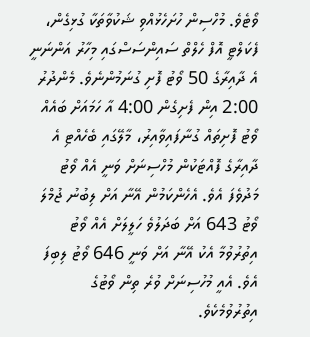ވޯޓެވެ. މުހްސިން ހުށަހެޅުއްވި ޝަކުވާތަކާ ގުޅިގެން، ފެކަލްޓީ އޮފް ހެލްތް ސައިންސަސްގައި މިހާރު އަންނަނީ އެ ދާއިރާގެ 50 ވޯޓު ފޮށި ގުނަމުންނެވެ. މެންދުރު 2:00 އިން ފެށިގެން 4:00 އާ ހަމައަށް ބައެއް ވޯޓު ފޮށިތައް ގުނާފައިވާއިރު، މާލޭގައި ބެހެއްޓި އެ ދާއިރާގެ ފޮއްޓަކުން މުހްސިނަށް ވަނީ އެއް ވޯޓު މަދުވެފަ އެވެ. އެހެންކަމުން އޭނާ އަށް ލިބުނު ޖުމްލަ ވޯޓު 643 އަށް ބަދަލުވެ ހަލީލަށް އެއް ވޯޓު އިތުރުވުމާ އެކު އޭނާ އަށް ވަނީ 646 ވޯޓު ލިބިފަ އެވެ. އެއީ މުހުސިނަށް ވުރެ ތިން ވޯޓުގެ އިތުރުވުމެކެވެ.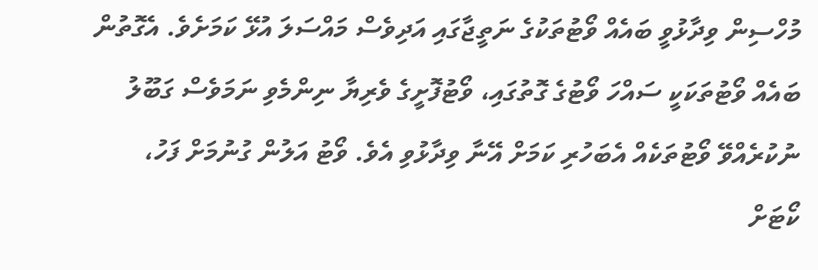މުހްސިން ވިދާޅުވީ ބައެއް ވޯޓުތަކުގެ ނަތީޖާގައި އަދިވެސް މައްސަލަ އުޅޭ ކަމަށެވެ. އެގޮތުން ބައެއް ވޯޓުތަކަކީ ސައްހަ ވޯޓުގެ ގޮތުގައި، ވޯޓުފޮށީގެ ވެރިޔާ ނިންމެވި ނަމަވެސް ގަބޫލު ނުކުރެއްވޭ ވޯޓުތަކެއް އެބަހުރި ކަމަށް އޭނާ ވިދާޅުވި އެވެ. ވޯޓު އަލުން ގުނުމަށް ފަހު، ކޯޓަށް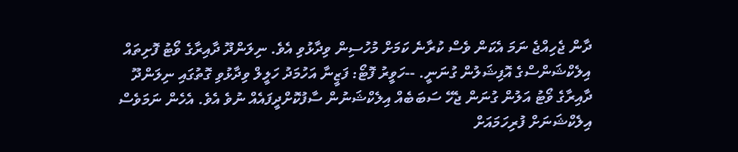ދާން ޖެހިއްޖެ ނަމަ އެކަން ވެސް ކުރާނެ ކަމަށް މުހުސިން ވިދާޅުވި އެވެ. ނިލަންދޫ ދާއިރާގެ ވޯޓު ފޮށިތައް އިލެކްޝަންސްގެ އޮފިޝަލުން ގުނަނީ. --ހަވީރު ފޮޓޯ: ފަޒީނާ އަހުމަދު ހަލީލް ވިދާޅުވި ގޮތުގައި ނިލަންދޫ ދާއިރާގެ ވޯޓު އަލުން ގުނަން ޖެހޭ ސަބަބެއް އިލެކްޝަނުން ސާފުކޮށްދީފައެއް ނުވެ އެވެ. އެހެން ނަމަވެސް އިލެކްޝަނަށް ފުރިހަމައަށް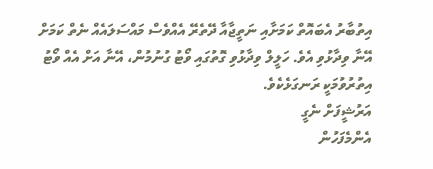އިތުބާރު އެބައޮތް ކަމަށާއި ނަތީޖާއާ ދޭތެރޭ އެއްވެސް މައްސަލައެއް ނެތް ކަމަށް އޭނާ ވިދާޅުވި އެވެ. ހަލީލް ވިދާޅުވި ގޮތުގައި ވޯޓު ގުނުމުން، އޭނާ އަށް އެއް ވޯޓު އިތުރުވުމަކީ ރަނގަޅެކެވެ.
އަރުޝީފަށް ނެގީ
އެންމެފަހުން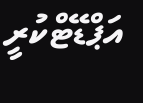އަޕްޑޭޓްކުރީ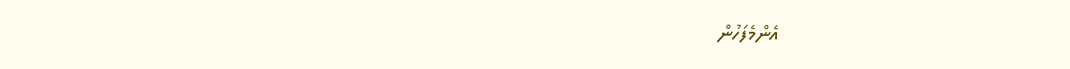އެންމެފަހުން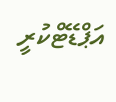އަޕްޑޭޓްކުރީ